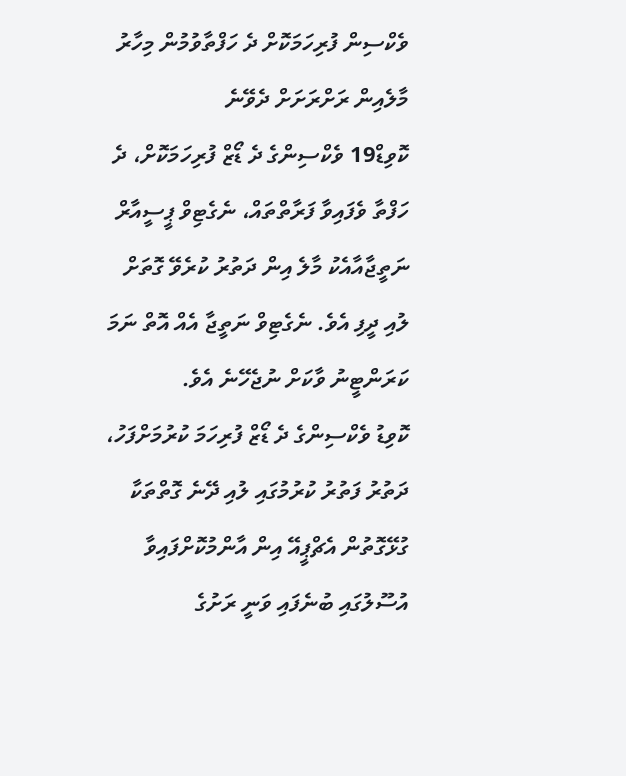ވެކްސިން ފުރިހަމަކޮށް ދެ ހަފްތާވުމުން މިހާރު މާލެއިން ރަށްރަށަށް ދެވޭނެ
ކޮވިޑް19 ވެކްސިންގެ ދެ ޑޯޒް ފުރިހަމަކޮށް، ދެ ހަފްތާ ވެފައިވާ ފަރާތްތައް، ނެގެޓިވް ޕީސީއާރް ނަތީޖާއާއެކު މާލެ އިން ދަތުރު ކުރެވޭ ގޮތަށް ލުއި ދީފި އެވެ. ނެގެޓިވް ނަތީޖާ އެއް އޮތް ނަމަ ކަރަންޓީނު ވާކަށް ނުޖެހޭނެ އެވެ.
ކޮވިޑު ވެކްސިންގެ ދެ ޑޯޒް ފުރިހަމަ ކުރުމަށްފަހު، ދަތުރު ފަތުރު ކުރުމުގައި ލުއި ދޭނެ ގޮތްތަކާ ގުޅޭގޮތުން އެޗްޕީއޭ އިން އާންމުކޮށްފައިވާ އުސޫލުގައި ބުނެފައި ވަނީ ރަށުގެ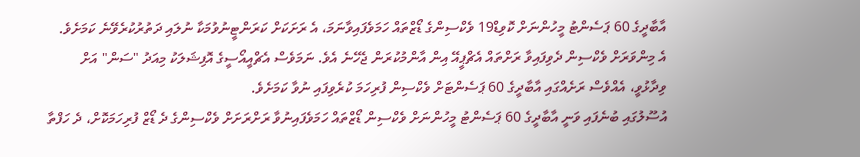އާބާދީގެ 60 ޕަސެންޓު މީހުންނަށް ކޮވިޑް19 ވެކްސިންގެ ޑޯޒްތައް ހަމަވެފައިވާނަމަ، އެ ރަށަކަށް ކަރަންޓީނުވުމަކާ ނުލައި ދަތުރުކުރެވޭނެ ކަމަށެވެ.
އެ މިންވަރަށް ވެކްސިން ދެވިފައިވާ ރަށްތައް އެޗްޕީއޭ އިން އާންމުކުރަން ޖެހޭނެ އެވެ. ނަމަވެސް އެޗްއީއޯސީގެ އޮފިޝަލަކު މިއަދު "ސަން" އަށް ވިދާޅުވީ، އެއްވެސް ރަށެއްގައި އާބާދީގެ 60 ޕަސެންޓަށް ވެކްސިން ފުރިހަމަ ކުރެވިފައި ނުވާ ކަމަށެވެ.
އުސޫލުގައި ބުނެފައި ވަނީ އާބާދީގެ 60 ޕަސެންޓު މީހުންނަށް ވެކްސިން ޑޯޒްތައް ހަމަވެފައިނުވާ ރަށްރަށަށް ވެކްސިންގެ ދެ ޑޯޒް ފުރިހަމަކޮށް، ދެ ހަފްތާ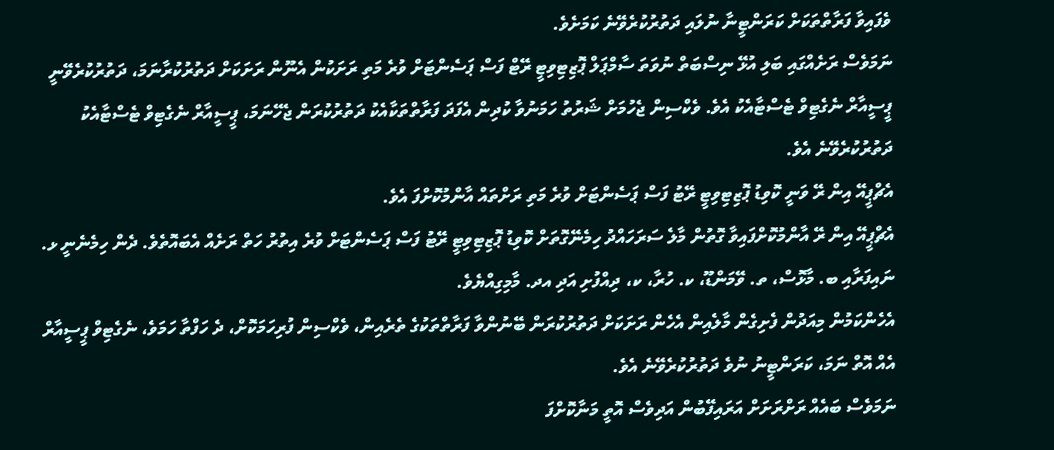ވެފައިވާ ފަރާތްތަކަށް ކަރަންޓީނާ ނުލައި ދަތުރުކުރެވޭނެ ކަމަށެވެ.
ނަމަވެސް ރަށެއްގައި ބަލި އުޅޭ ނިސްބަތް ނުވަތަ ސާމްޕަލް ޕޮޒިޓިވިޓީ ރޭޓް ފަސް ޕަސެންޓަށް ވުރެ މަތި ރަށަކުން އެނޫން ރަށަކަށް ދަތުރުކުރާނަމަ، ދަތުރުކުރެވޭނީ ޕީސީއާރް ނެގެޓިވް ޓެސްޓާއެކު އެވެ. ވެކްސިން ޖެހުމަށް ޝަރުތު ހަމަނުވާ ކުދިން އެފަދަ ފަރާތްތަކާއެކު ދަތުރުކުރަން ޖެހޭނަމަ، ޕީސީއާރް ނެގެޓިވް ޓެސްޓާއެކު ދަތުރުކުރެވޭނެ އެވެ.
އެޗްޕީއޭ އިން ރޭ ވަނީ ކޮވިޑު ޕޮޒިޓިވިޓީ ރޭޓު ފަސް ޕަސެންޓަށް ވުރެ މަތި ރަށްތައް އާންމުކޮށްފަ އެވެ.
އެޗްޕީއޭ އިން ރޭ އާންމުކޮށްފައިވާ ގޮތުން މާލެ ސަރަހައްދު ހިމެނޭގޮތަށް ކޮވިޑު ޕޮޒިޓިވިޓީ ރޭޓު ފަސް ޕަސެންޓަށް ވުރެ އިތުރު ހަތް ރަށެއް އެބައޮތެވެ. ދެން ހިމެނެނީ ޅ. ނައިފަރާއި ބ. މާޅޮސް، ތ. ވޭމަންޑޫ، ކ. ހުރާ، ކ، ދިއްފުށި އަދި އދ. މާމިގިއްޔެވެ.
އެހެންކަމުން މިއަދުން ފެށިގެން މާލެއިން އެހެން ރަށަކަށް ދަތުރުކުރަން ބޭނުންވާ ފަރާތްތަކުގެ ތެރެއިން، ވެކްސިން ފުރިހަމަކޮށް، ދެ ހަފްތާ ހަމަވެ، ނެގެޓިވް ޕީސީއާރް އެއް އޮތް ނަމަ، ކަރަންޓީނު ނުވެ ދަތުރުކުރެވޭނެ އެވެ.
ނަމަވެސް ބައެއް ރަށްރަށަށް އަރައިފޭބުން އަދިވެސް އޮތީ މަނާކޮށްފަ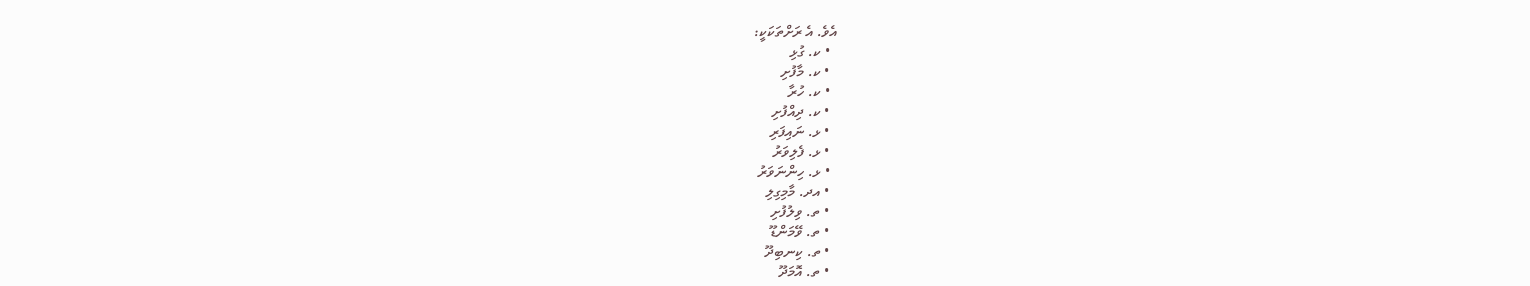އެވެ. އެ ރަށްތަކަކީ:
  • ކ. ގުޅި
  • ކ. މާފުށި
  • ކ. ހުރާ
  • ކ. ދިއްފުށި
  • ޅ. ނައިފަރި
  • ޅ. ފެލިވަރު
  • ޅ. ހިންނަވަރު
  • އދ. މާމިގިލި
  • ތ. ވިލުފުށި
  • ތ. ވޭމަންޑޫ
  • ތ. ކިނބިދޫ
  • ތ. އޮމަދޫ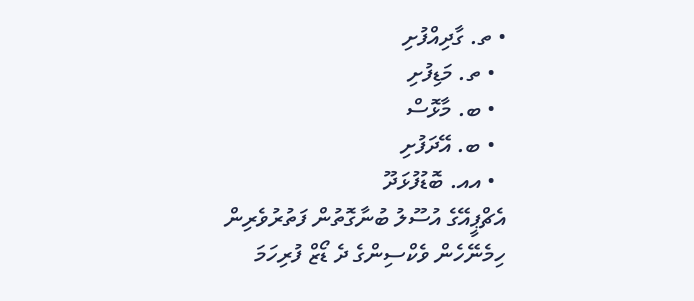• ތ. ގާދިއްފުށި
  • ތ. މަޑިފުށި
  • ބ. މާޅޮސް
  • ބ. އޭދަފުށި
  • އއ. ބޮޑުފުޅަދޫ
އެޗްޕީއޭގެ އުސޫލު ބުނާގޮތުން ފަތުރުވެރިން ހިމެނޭހެން ވެކްސިންގެ ދެ ޑޯޒް ފުރިހަމަ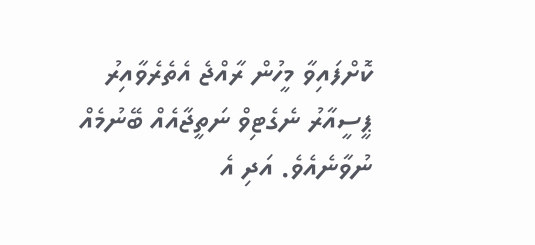ކޮށްފައިވާ މީހުން ރާއްޖެ އެތެރެވާއިރު ޕީސީއާރު ނެގެޓިވް ނަތީޖާއެއް ބޭނުމެއް ނުވާނެއެވެ. އަދި އެ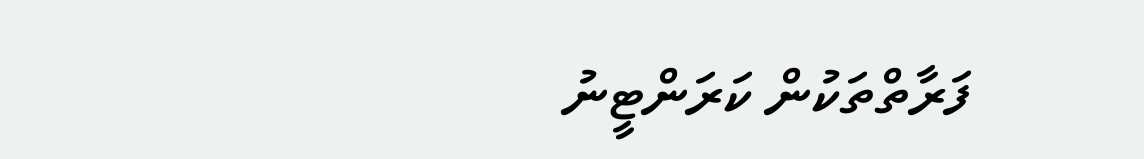ފަރާތްތަކުން ކަރަންޓީނު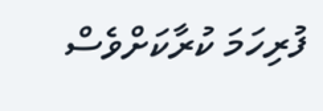ފުރިހަމަ ކުރާކަށްވެސް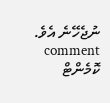ނުޖެހޭނެ އެވެ.
comment ކޮމެންޓް